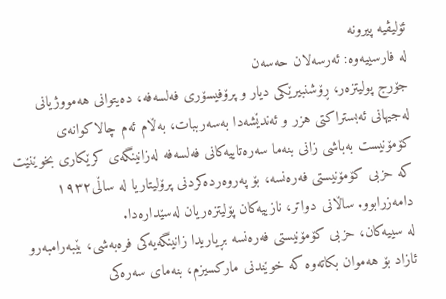ئۆلیڤیە پیرونە
لە فارسییەوە: ئەرسەلان حەسەن
جۆرج پولیتزەر، ڕۆشنبیرێکی دیار و پرۆفیسۆری فەلسەفە، دەیتوانی هەمووژیانی لەجیهانی ئەبستراکتی هزر و ئەندێشەدا بەسەرببات، بەڵام ئەم چالاکوانەی کۆمۆنیست بەباشی زانی بنەما سەرەتاییەکانی فەلسەفە لەزانینگەی کرێکاری بخوێنێت کە حزبی کۆمۆنیستی فەرەنسە، بۆ پەروەردەکردنی پرۆلیتاریا لە ساڵی١٩٣٢ دامەزرابوو. ساڵانی دواتر، نازییەکان پۆلیتزەریان لەسێدارەدا.
لە سییەکان، حزبی کۆمۆنیستی فەرەنسە بڕیاریدا زانینگەیەکی فرەبەشی، بێبەرامبەرو ئازاد بۆ هەموان بکاتەوە کە خوێندنی مارکسیزم، بنەمای سەرەکی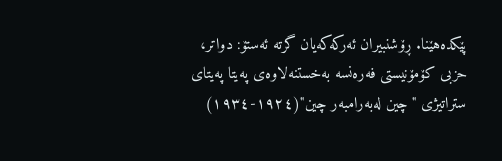پێکدەهێنا. ڕۆشنبیران ئەرکەکەیان گرتە ئەستۆ: دواتر، حزبی کۆمۆنیستی فەرەنسە بەخستنەلاوەی پەیتا پەیتای ستراتیژی "چین لەبەرامبەر چین"(١٩٢٤-١٩٣٤)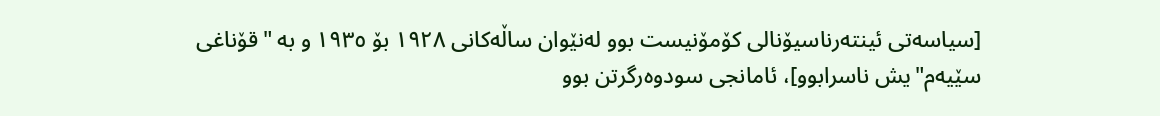[سیاسەتی ئینتەرناسیۆنالی کۆمۆنیست بوو لەنێوان ساڵەکانی ١٩٢٨ بۆ ١٩٣٥ و بە "قۆناغی سێیەم"یش ناسرابوو]، ئامانجی سودوەرگرتن بوو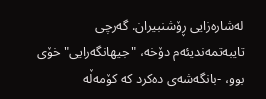لەشارەزایی ڕۆشنبیران. گەرچی تایبەتمەندیئەم دۆخە، "جیهانگەرایی" خۆی بوو، -بانگەشەی دەکرد کە کۆمەڵە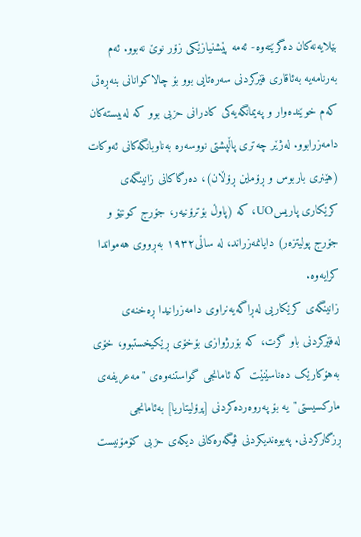بێلایەنەکان دەگرێتەوە- ئەمە پێشنیازێکی زۆر نوێ نەبوو. ئەم بەرنامەیە بەئاقاری فێرکردنی سەرەتایی بوو بۆ چالاکوانانی بنەڕەتی کەم خوێندەوار و پەیمانگەیەکی کادرانی حزبی بوو کە لەبیستەکان دامەزرابوو. لەژێر چەتری پاڵپشتی نووسەرە بەناوبانگەکانی ئەوکات (هێنری باربوس و ڕۆماین ڕۆڵان)، دەرگاکانی زانینگەی کرێکاری پاریسUO، کە (پاوڵ بۆترۆنیەر، جۆرج کونێۆ و جۆرج پولیتزەر) دایانمەزراند، لە ساڵی١٩٣٢ بەڕووی هەمواندا کرایەوە.
زانینگەی کرێکاریی لەڕاگەیەنراوی دامەزرانیدا ڕەخنەی لەفێرکردنی باو گرت، کە بۆرژوازی بۆخۆی ڕێکیخستبوو، خۆی بەهۆکارێک دەناسێنێت کە ئامانجی گواستنەوەی "مەعریفەی مارکسیستی"یە بۆ پەروەردەکردنی [پرۆلیتاریا] بەئامانجی ڕزگارکردنی. پەیوەندیکردنی ڤیگەرەکانی دیکەی حزبی کۆمۆنیست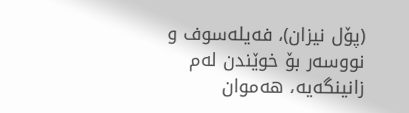(پۆل نیزان)، فەیلەسوف و نووسەر بۆ خوێندن لەم زانینگەیە، هەموان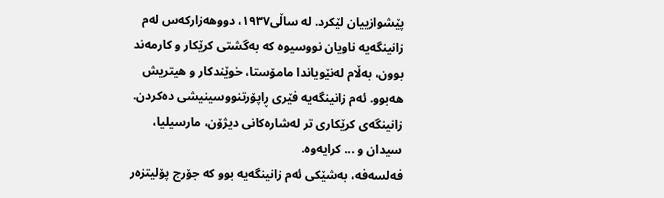پێشوازییان لێکرد. لە ساڵی١٩٣٧، دووهەزارکەس لەم زانینگەیە ناویان نووسیوە کە بەگشتی کرێکار و کارمەند بوون، بەڵام لەنێویاندا مامۆستا، خوێندکار و هیتریش هەبوو. ئەم زانینگەیە فێری ڕاپۆرتنووسینیشی دەکردن. زانینگەی کرێکاری تر لەشارەکانی دیژۆن، مارسیلیا، سیدان و ... کرایەوە.
فەلسەفە، بەشێکی ئەم زانینگەیە بوو کە جۆرج پۆلیتزەر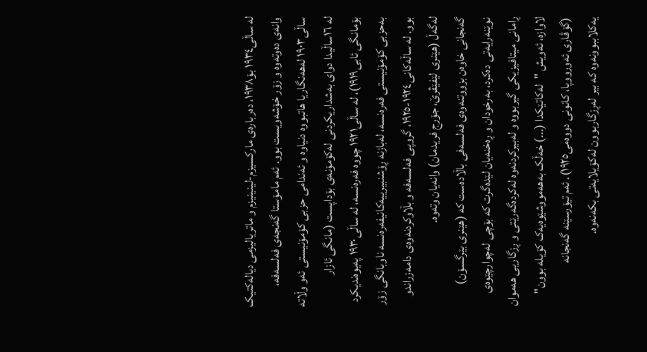لە ساڵی١٩٣٤ بۆ١٩٣٨، دەربارەی مارکسیزم-لینینیزم و ماتریالیزمی دیالەکتیک وانەی دەوتەوە و زۆر خۆشەویست بوو. ئەم مامۆستا گەنجەی فەلسەفە، ساڵی١٩٠٣ لەهەنگاریا هاتبووە دنیاوە و ئەندامی حزبی کۆمۆنیستی ئەو وڵاتە لە ١٦ساڵیدا دوای بەشداریکردنی لەکۆمۆنەی بۆداپست (مانگی ئازار بۆمانگی ئابی١٩١٩)، لە ساڵی١٩٢١ چووە فەرەنسە، لە ساڵی١٩٣٠ پەیوەندیکرد بەحزبی کۆمۆنیستی فەرەنسە، لەبازنە ڕۆشنبیرییەکانیفەرەنسە ناوبانگی زۆر بوو. لە ساڵەکانی١٩٢٤-١٩٢٥، گروپی فەلسەفە و بڵاوکردنەوەی دامەزراندو لەگەڵ (هێنری لێفێڤرێ، جۆرج فریدمان) وانەیان وتەوە.
گەنجانی خاوەن بزووتنەوەی فەلسەفی باڵادەست کە (هێنری بێرگسۆن) نوێنەرایەتی دەکرد، بەرخودان و ڕەخنەیان لێدەگرت کە بۆچی لەچوارچێوەی ڕامانی میتافیزیکی گیربووە و لەبیرکردنەوە لەکردەگەرێتی و ڕزگاریی هەموان لاوازە، ئەویش "لەکاتێکدا (...) خەڵک بەهەمووشێوەیەک کۆیلە بوون" (گۆڤاری ئەورووپا، کانونی دووەمی١٩٢٥). ئەم تیۆرسێنە گەنجانە یەکلاببوونەوە کە بیر لەڕزگاربوون لەکۆیلایەتی بکەنەوە.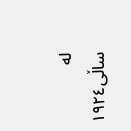لە ساڵی١٩٢٤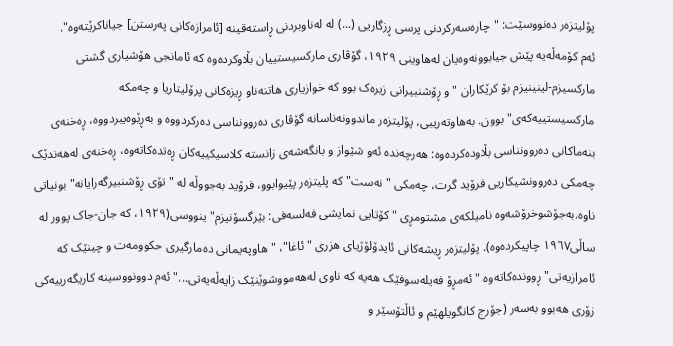پۆلیتزەر دەنووسێت: "چارەسەرکردنی پرسی ڕزگاریی (...) لە لەناوبردنی ڕاستەقینە [ئامرازەکانی پەرستن] جیاناکرێتەوە".
ئەم کۆمەڵەیە پێش جیابوونەوەیان لەهاوینی ١٩٢٩، گۆڤاری مارکسیستییان بڵاوکردەوە کە ئامانجی هۆشیاری گشتی مارکسیزم-لینینیزم بۆ کرێکاران "و ڕۆشنبیرانی زیرەک بوو کە خوازیاری هاتنەناو ڕیزەکانی پرۆلیتاریا و چەمکە مارکسیستییەکەی" بوون. بەهاوتەریبی، پۆلیتزەر ماندوونەناسانە گۆڤاری دەروونناسی دەرکردووە و بەڕێوەیبردووە، ڕەخنەی بنەماکانی دەروونناسی بڵاودەکردەوە: هەرچەندە ئەو شێواز و بانگەشەی زانستە کلاسیکییەکان ڕەتدەکاتەوە، ڕەخنەی لەهەندێک چەمکی دەروونشیکاریی فرۆید گرت، چەمکی "نەست" کە پلیتزەر پێیوابوو، فرۆید بەجووڵە لە "تۆی ڕۆشنبیرگەرایانە"بونیاتی ناوە.بەجۆشوخرۆشەوە نامیلکەی مشتومڕی "کۆتایی نمایشی فەلسەفی: بێرگسۆنیزم"ینووسی(١٩٢٩، کە جان-جاک پوور لە ساڵی١٩٦٧ چاپیکردەوە). پۆلیتزەر ڕیشەکانی ئایدۆلۆژیای هزری "ئاغا"، "هاوپەیمانی دەمارگیری حکوومەت و چینێک کە ئامرازیەتی" ڕووندەکاتەوە "ئەمڕۆ فەیلەسوفێک هەیە کە ناوی لەهەمووشوێنێک زایەڵەیەتی..." ئەم دوونووسینە کاریگەرییەکی زۆری هەبوو بەسەر (جۆرج کانگویلهێم و ئاڵتۆسێر و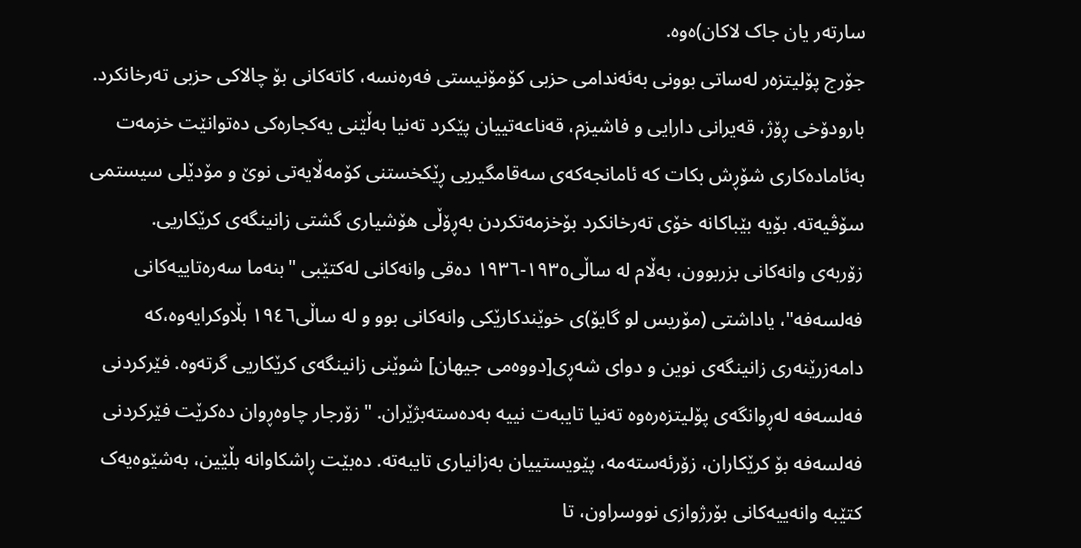سارتەر یان جاک لاکان)ەوە.
جۆرج پۆلیتزەر لەساتی بوونی بەئەندامی حزبی کۆمۆنیستی فەرەنسە، کاتەکانی بۆ چالاکی حزبی تەرخانکرد. بارودۆخی ڕۆژ، قەیرانی دارایی و فاشیزم، قەناعەتییان پێکرد تەنیا بەڵێنی یەکجارەکی دەتوانێت خزمەت بەئامادەکاری شۆڕش بکات کە ئامانجەکەی سەقامگیریی ڕێکخستنی کۆمەڵایەتی نوێ و مۆدێلی سیستمی سۆڤیەتە. بۆیە بێباکانە خۆی تەرخانکرد بۆخزمەتکردن بەڕۆڵی هۆشیاری گشتی زانینگەی کرێکاریی.
زۆربەی وانەکانی بزربوون، بەڵام لە ساڵی١٩٣٥-١٩٣٦ دەقی وانەکانی لەکتێبی "بنەما سەرەتاییەکانی فەلسەفە"، یاداشتی (مۆریس لو گایۆ)ی خوێندکارێکی وانەکانی بوو و لە ساڵی١٩٤٦ بڵاوکرایەوە،کە دامەزرێنەری زانینگەی نوین و دوای شەڕی[دووەمی جیهان] شوێنی زانینگەی کرێکاریی گرتەوە. فێرکردنی فەلسەفە لەڕوانگەی پۆلیتزەرەوە تەنیا تایبەت نییە بەدەستەبژێران. "زۆرجار چاوەڕوان دەکرێت فێرکردنی فەلسەفە بۆ کرێکاران، زۆرئەستەمە، پێویستییان بەزانیاری تایبەتە. دەبێت ڕاشکاوانە بڵێین، بەشێوەیەک کتێبە وانەییەکانی بۆرژوازی نووسراون، تا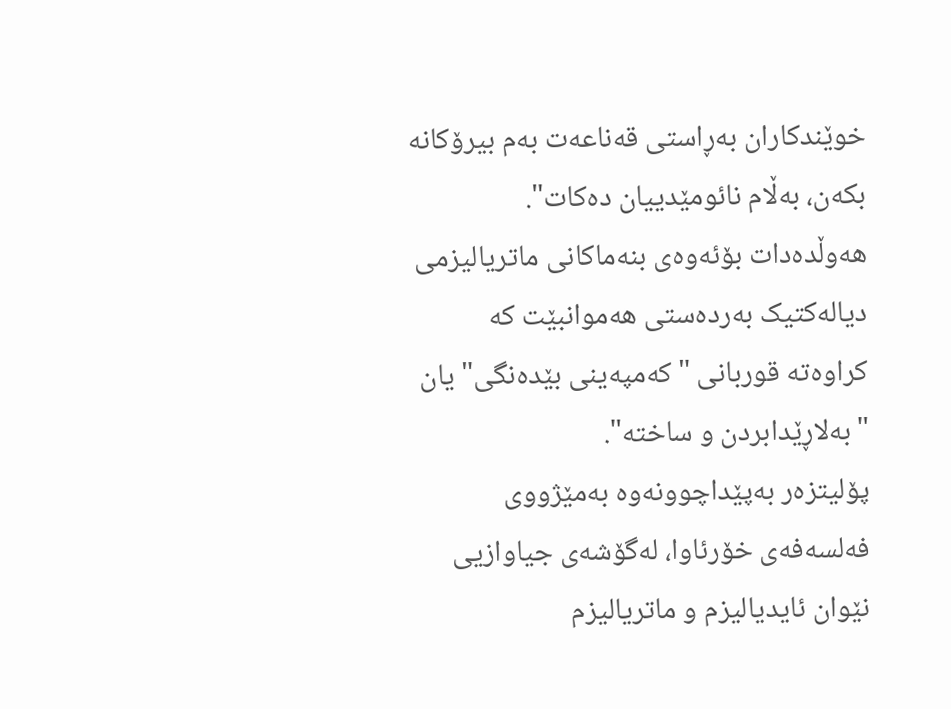خوێندکاران بەڕاستی قەناعەت بەم بیرۆکانە بکەن، بەڵام نائومێدییان دەکات". هەوڵدەدات بۆئەوەی بنەماکانی ماتریالیزمی دیالەکتیک بەردەستی هەموانبێت کە کراوەتە قوربانی "کەمپەینی بێدەنگی" یان "بەلاڕێدابردن و ساختە".
پۆلیتزەر بەپێداچوونەوە بەمێژووی فەلسەفەی خۆرئاوا، لەگۆشەی جیاوازیی نێوان ئایدیالیزم و ماتریالیزم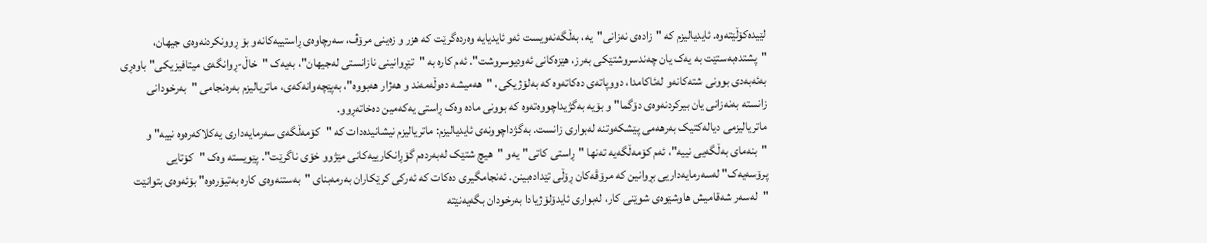لێیدەکۆڵێتەوە. ئایدیالیزم کە "زادەی نەزانی"یە، بەڵگەنەویست ئەو ئایدیایە وەردەگرێت کە هزر و زەینی مرۆڤ، سەرچاوەی ڕاستییەکانەو بۆ ڕوونکردنەوەی جیهان، "پشتدەبەستێت بە یەک یان چەندسروشتێکی بەرز، هێزەکانی ئەودیوسروشت". ئەم کارە بە "تێڕوانینی نازانستی لەجیهان"، بەیەک "خاڵ-ڕوانگەی میتافیزیکی" باوەڕی بەئەبەدی بوونی شتەکانەو لەئاکامدا، دووپاتەی دەکاتەوە کە بەلۆژیکی، "هەمیشە دەوڵەمەند و هەژار هەبووە"، بەپێچەوانەکەی، ماتریالیزم بەرەنجامی "بەرخودانی زانستە بەنەزانی یان بیرکردنەوەی دۆگما" و بۆیە بەگژیداچووەتەوە کە بوونی مادە وەک ڕاستی یەکەمین دەخاتەڕوو.
ماتریالیزمی دیالەکتیک بەرهەمی پێشکەوتنە لەبواری زانست. بەگژداچوونەی ئایدیالیزم: ماتریالیزم نیشانیدەدات کە "کۆمەڵگەی سەرمایەداری یەکلاکەرەوە نییە" و "بنەمای بەڵگەیی نییە"، ئەم کۆمەڵگەیە تەنها "ڕاستی کاتی"یەو "هیچ شتێک لەبەردەم گۆڕانکارییەکانی مێژوو خۆی ناگرێت". پێویستە وەک "کۆتایی پرۆسەیەک" لەسەرمایەداریی بڕوانین کە مرۆڤەکان ڕۆڵی تێدادەبینن. ئەنجامگیری دەکات کە ئەرکی کرێکاران بەرمەبنای "بەستنەوەی کارە بەتیۆرەوە" بۆئەوەی بتوانێت "لەسەر شەقامیش هاوشێوەی شوێنی کار، لەبواری ئایدۆلۆژیادا بەرخودان بگەیەنێتە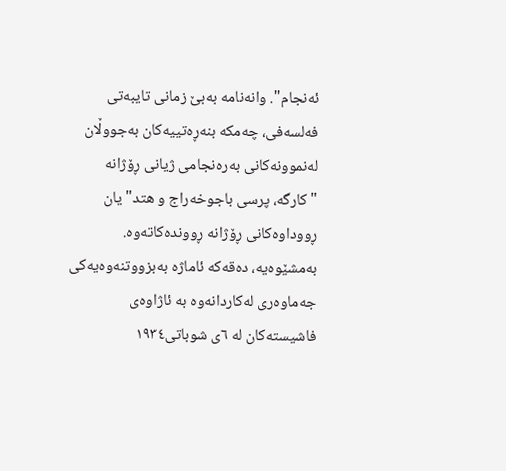ئەنجام". وانەنامە بەبێ زمانی تایبەتی فەلسەفی، چەمکە بنەڕەتییەکان بەجووڵان لەنموونەکانی بەرەنجامی ژیانی ڕۆژانە "کارگە، پرسی باجوخەراج و هتد" یان ڕووداوەکانی ڕۆژانە ڕووندەکاتەوە. بەمشێوەیە، دەقەکە ئاماژە بەبزووتنەوەیەکی جەماوەری لەکاردانەوە بە ئاژاوەی فاشیستەکان لە ٦ی شوباتی١٩٣٤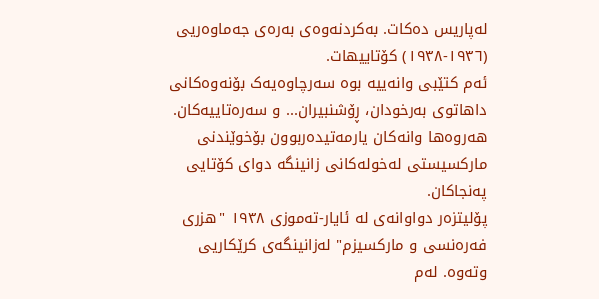لەپاریس دەکات. بەکردنەوەی بەرەی جەماوەریی (١٩٣٦-١٩٣٨) کۆتاییهات.
ئەم کتێبی وانەییە بوە سەرچاوەیەک بۆنەوەکانی داهاتوی بەرخودان، ڕۆشنبیران... و سەرەتاییەکان. هەروەها وانەکان یارمەتیدەربوون بۆخوێندنی مارکسیستی لەخولەکانی زانینگە دوای کۆتایی پەنجاکان.
پۆلیتزەر دواوانەی لە ئایار-تەموزی ١٩٣٨ "هزری فەرەنسی و مارکسیزم" لەزانینگەی کرێکاریی وتەوە. لەم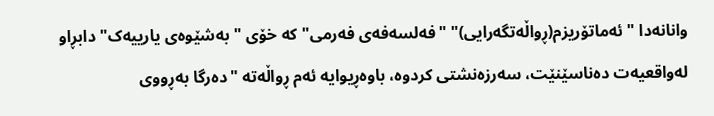وانانەدا "ئەماتۆریزم(ڕواڵەتگەرایی)" "فەلسەفەی فەرمی" کە خۆی "بەشێوەی یارییەک" دابڕاو لەواقعیەت دەناسێنێت، سەرزەنشتی کردوە، باوەڕیوایە ئەم ڕواڵەتە "دەرگا بەڕووی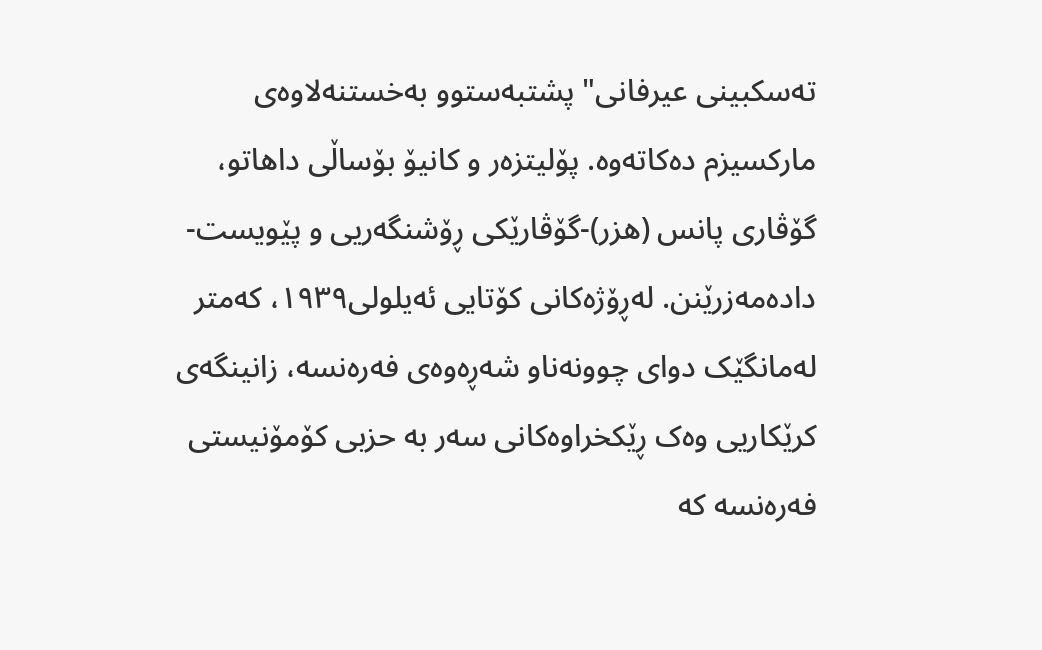تەسکبینی عیرفانی" پشتبەستوو بەخستنەلاوەی مارکسیزم دەکاتەوە. پۆلیتزەر و کانیۆ بۆساڵی داهاتو، گۆڤاری پانس (هزر)-گۆڤارێکی ڕۆشنگەریی و پێویست- دادەمەزرێنن. لەڕۆژەکانی کۆتایی ئەیلولی١٩٣٩، کەمتر لەمانگێک دوای چوونەناو شەڕەوەی فەرەنسە، زانینگەی کرێکاریی وەک ڕێکخراوەکانی سەر بە حزبی کۆمۆنیستی فەرەنسە کە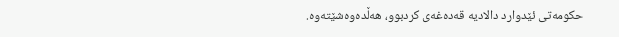حکومەتی ئێدوارد دالادیە قەدەغەی کردبوو، هەڵدەوەشێتەوە.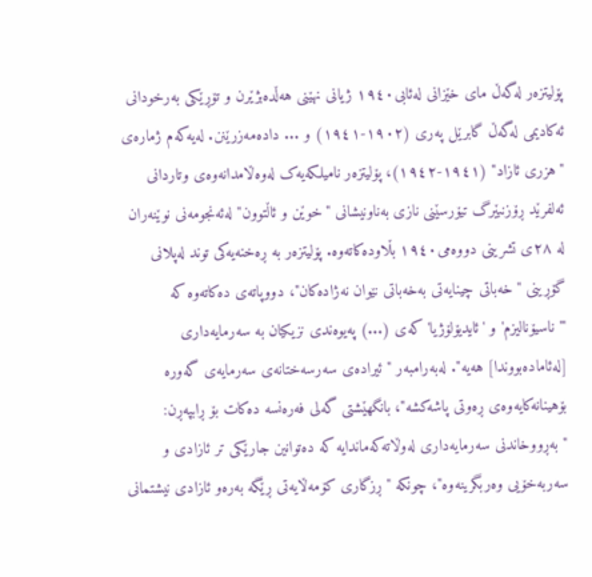پۆلیتزەر لەگەڵ مای خێزانی لەئابی١٩٤٠ ژیانی نهێنی هەڵدەبژێرن و تۆڕێکی بەرخودانی ئەکادیمی لەگەڵ گابرێل پەری (١٩٠٢-١٩٤١) و ... دادەمەزرێنن. لەیەکەم ژمارەی "هزری ئازاد" (١٩٤١-١٩٤٢)، پۆلیتزەر نامیلکەیەک لەوەڵامدانەوەی وتاردانی ئەلفرێد ڕۆزنبێرگ تیۆرسێنی نازی بەناونیشانی "خوێن و ئاڵتوون" لەئەنجومەنی نوێنەران لە ٢٨ی تشرینی دووەمی١٩٤٠ بڵاودەکاتەوە. پۆلیتزەر بە ڕەخنەیەکی توند لەپلانی گۆڕینی "خەباتی چینایەتی بەخەباتی نێوان نەژادەکان"، دووپاتەی دەکاتەوە کە "'ناسیۆنالیزم' و 'ئایدیۆلۆژیا'کەی (...) پەیوەندی نزیکیان بە سەرمایەداری [لەئامادەبووندا] هەیە". لەبەرامبەر "ئیرادەی سەرسەختانەی سەرمایەی گەورە بۆهینانەکایەوەی ڕەوتی پاشەکشە"، بانگهێشتی گەلی فەرەنسە دەکات بۆ ڕابپەڕن: "بەڕووخاندنی سەرمایەداری لەوڵاتەکەماندایە کە دەتوانین جارێکی تر ئازادی و سەربەخۆیی وەربگرینەوە"، چونکە "ڕزگاری کۆمەڵایەتی ڕێگە بەرەو ئازادی نیشتمانی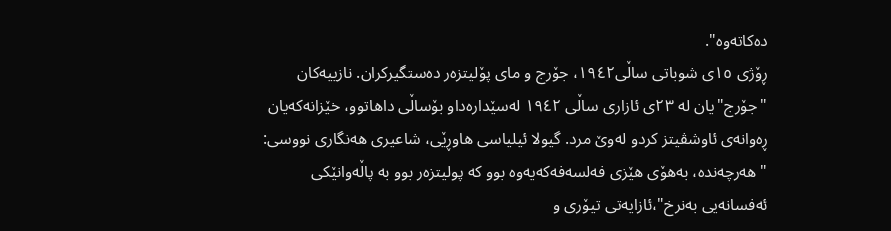دەکاتەوە".
ڕۆژی ١٥ی شوباتی ساڵی١٩٤٢، جۆرج و مای پۆلیتزەر دەستگیرکران. نازییەکان "جۆرج"یان لە ٢٣ی ئازاری ساڵی ١٩٤٢ لەسێدارەداو بۆساڵی داهاتوو، خێزانەکەیان ڕەوانەی ئاوشڤیتز کردو لەوێ مرد. گیولا ئیلیاسی هاوڕێی، شاعیری هەنگاری نووسی: "هەرچەندە، بەهۆی هێزی فەلسەفەکەیەوە بوو کە پولیتزەر بوو بە پاڵەوانێکی ئەفسانەیی بەنرخ"،ئازایەتی تیۆری و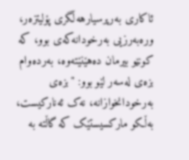ئاکاری بەرپرسیارهەڵگری پۆلیتزەر، ورەبەرزیی بەرخودانەکەی بوو، کە کونێو بیرمان دەهێنێتەوە، بەردەوام بزەی لەسەر لێو بوو: "بزەی بەرخودانخوازانە، نەک ئەنارکیست، بەڵکو مارکسیستێک کە گاڵتە بە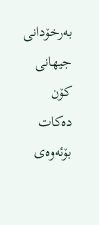بەرخۆدانی جیهانی کۆن دەکات بۆئەوەی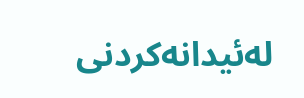لەئیدانەکردنی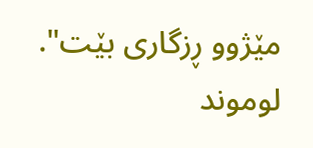مێژوو ڕزگاری بێت".
لوموند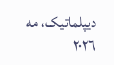دیپلماتیک، مە ٢٠٢٦